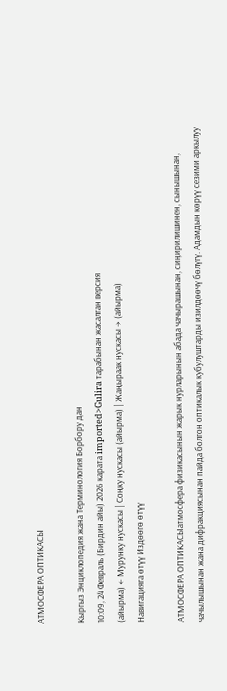АТМОСФЕРА ОПТИКАСЫ

Кыргыз Энциклопедия жана Терминология Борбору дан
10:09, 24 Февраль (Бирдин айы) 2026 карата imported>Gulira тарабынан жасалган версия
(айырма) ← Мурунку нускасы | Соңку нускасы (айырма) | Жаңыраак нускасы → (айырма)
Навигацияга өтүү Издөөгө өтүү

АТМОСФЕРА ОПТИКАСЫатмосфера физикасынын жарык нурларынын абада чачырашынан, сиӊирилишинен, сынышынан, чачылышынан жана дифракциясынан пайда болгон оптикалык кубулуштарды изилдөөчү бөлүгү. Адамдын көрүү сезими аркылуу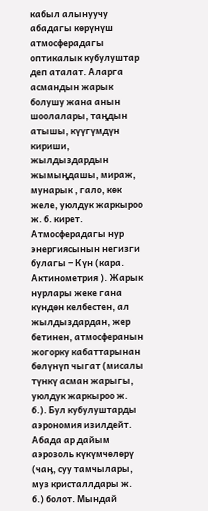кабыл алынуучу абадагы көрүнүш атмосферадагы оптикалык кубулуштар деп аталат. Аларга асмандын жарык болушу жана анын шоолалары, таӊдын атышы, күүгүмдүн кириши, жылдыздардын жымыӊдашы, мираж, мунарык , гало, көк желе, уюлдук жаркыроо ж. б. кирет. Атмосферадагы нур энергиясынын негизги булагы ‒ Күн (кара. Актинометрия ). Жарык нурлары жеке гана күндөн келбестен, ал жылдыздардан, жер бетинен, атмосферанын жогорку кабаттарынан бөлүнүп чыгат (мисалы түнкү асман жарыгы, уюлдук жаркыроо ж. б.). Бул кубулуштарды аэрономия изилдейт. Абада ар дайым аэрозоль күкүмчөлөрү (чаӊ, суу тамчылары, муз кристаллдары ж. б.) болот. Мындай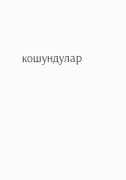кошундулар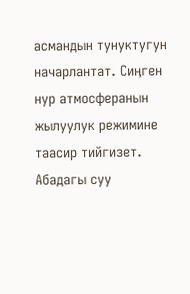асмандын тунуктугун начарлантат. Сиӊген нур атмосферанын жылуулук режимине таасир тийгизет. Абадагы суу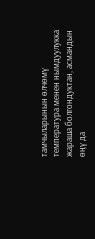тамчыларынын өлчөмү температура менен нымдуулукка жараша болгондуктан, асмандын өӊү да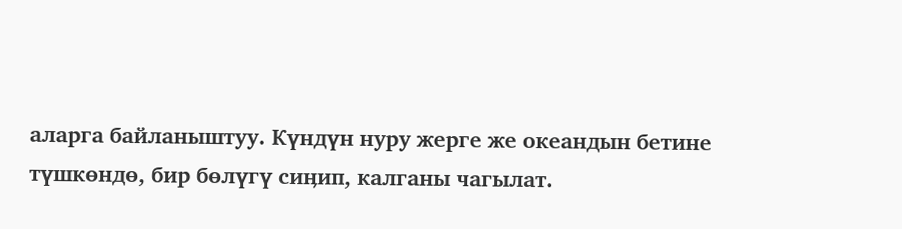аларга байланыштуу. Күндүн нуру жерге же океандын бетине түшкөндө, бир бөлүгү сиӊип, калганы чагылат.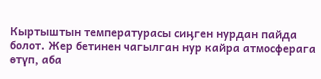Кыртыштын температурасы сиӊген нурдан пайда болот. Жер бетинен чагылган нур кайра атмосферага өтүп, аба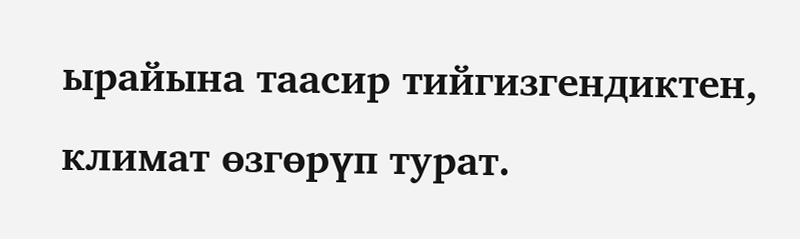ырайына таасир тийгизгендиктен, климат өзгөрүп турат.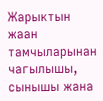Жарыктын жаан тамчыларынан чагылышы, сынышы жана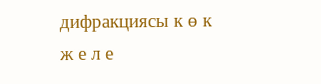дифракциясы к ө к ж е л е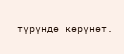түрүндө көрүнөт.